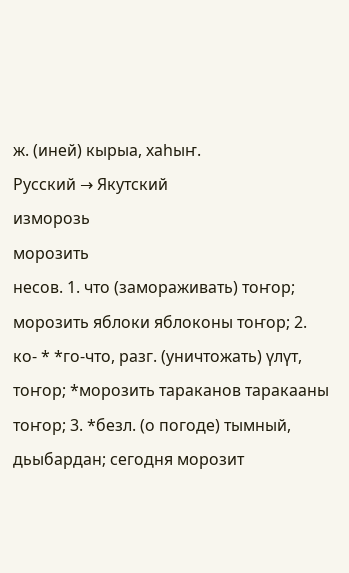ж. (иней) кырыа, хаһыҥ.
Русский → Якутский
изморозь
морозить
несов. 1. что (замораживать) тоҥор; морозить яблоки яблоконы тоҥор; 2. ко- * *го-что, разг. (уничтожать) үлүт, тоҥор; *морозить тараканов таракааны тоҥор; 3. *безл. (о погоде) тымный, дьыбардан; сегодня морозит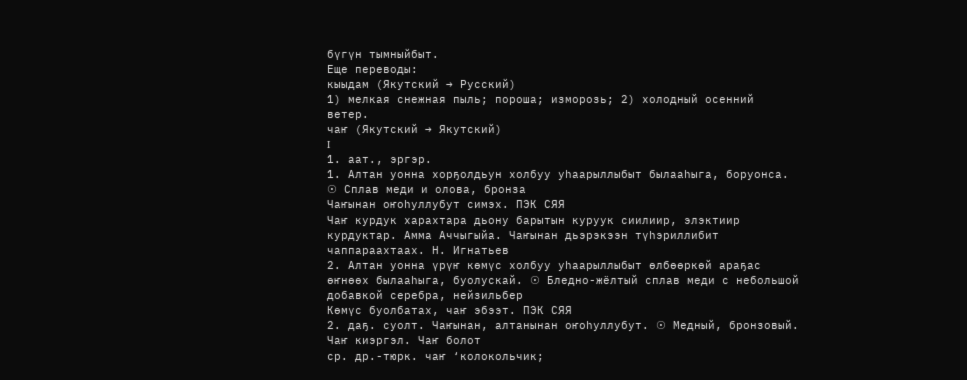бүгүн тымныйбыт.
Еще переводы:
кыыдам (Якутский → Русский)
1) мелкая снежная пыль; пороша; изморозь; 2) холодный осенний ветер.
чаҥ (Якутский → Якутский)
I
1. аат., эргэр.
1. Алтан уонна хорҕолдьун холбуу уһаарыллыбыт былааһыга, боруонса. ☉ Сплав меди и олова, бронза
Чаҥынан оҥоһуллубут симэх. ПЭК СЯЯ
Чаҥ курдук харахтара дьону барытын куруук сиилиир, элэктиир курдуктар. Амма Аччыгыйа. Чаҥынан дьэрэкээн түһэриллибит чаппараахтаах. Н. Игнатьев
2. Алтан уонна үрүҥ көмүс холбуу уһаарыллыбыт өлбөөркөй араҕас өҥнөөх былааһыга, буолускай. ☉ Бледно-жёлтый сплав меди с небольшой добавкой серебра, нейзильбер
Көмүс буолбатах, чаҥ эбээт. ПЭК СЯЯ
2. даҕ. суолт. Чаҥынан, алтанынан оҥоһуллубут. ☉ Медный, бронзовый. Чаҥ киэргэл. Чаҥ болот
ср. др.-тюрк. чаҥ ‘колокольчик;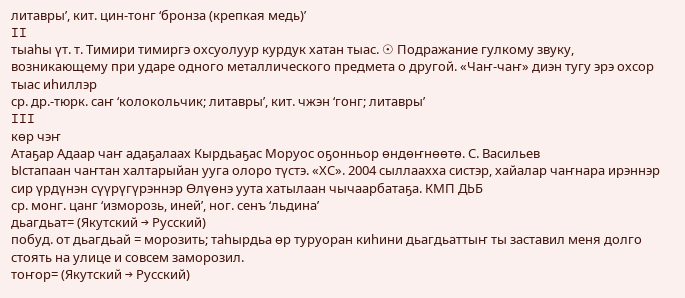литавры’, кит. цин-тонг ‘бронза (крепкая медь)’
II
тыаһы үт. т. Тимири тимиргэ охсуолуур курдук хатан тыас. ☉ Подражание гулкому звуку, возникающему при ударе одного металлического предмета о другой. «Чаҥ-чаҥ» диэн тугу эрэ охсор тыас иһиллэр
ср. др.-тюрк. саҥ ‘колокольчик; литавры’, кит. чжэн ‘гонг; литавры’
III
көр чэҥ
Атаҕар Адаар чаҥ адаҕалаах Кырдьаҕас Моруос оҕонньор өндөҥнөөтө. С. Васильев
Ыстапаан чаҥтан халтарыйан ууга олоро түстэ. «ХС». 2004 сыллаахха систэр, хайалар чаҥнара ирэннэр сир үрдүнэн сүүрүгүрэннэр Өлүөнэ уута хатылаан чычаарбатаҕа. КМП ДЬБ
ср. монг. цанг ‘изморозь, иней’, ног. сенъ ‘льдина’
дьагдьат= (Якутский → Русский)
побуд. от дьагдьай = морозить; таһырдьа өр туруоран киһини дьагдьаттыҥ ты заставил меня долго стоять на улице и совсем заморозил.
тоҥор= (Якутский → Русский)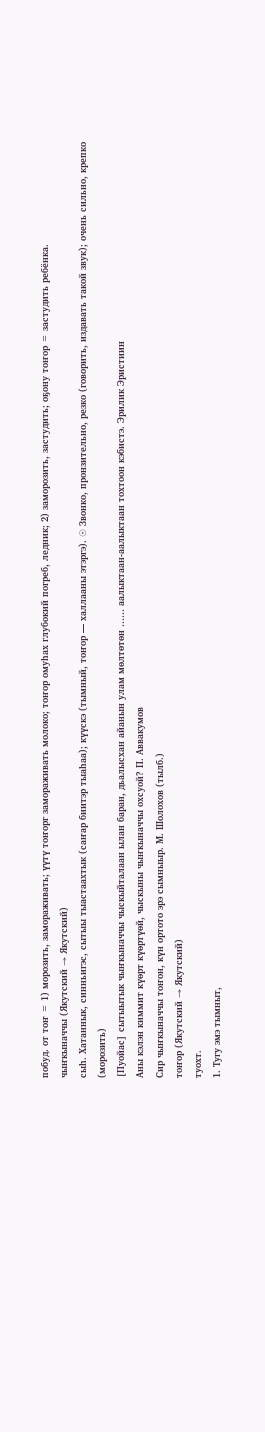побуд. от тоҥ = 1) морозить, замораживать; үүтү тоҥорг замораживать молоко; тоҥор омуһах глубокий погреб, ледник; 2) заморозить, застудить; оҕону тоҥор = застудить ребёнка.
чыҥкыначчы (Якутский → Якутский)
сыһ. Хатаннык, синньигэс, сытыы тыастаахтык (саҥар биитэр тыаһаа); күүскэ (тымный, тоҥор — халлааны этэргэ). ☉ Звонко, пронзительно, резко (говорить, издавать такой звук); очень сильно, крепко (морозить)
[Пуойас] сытыытык чыҥкыначчы чыскыйталаан ылан баран, дьалысхан айанын улам мөлтөтөн …… аалыктаан-аалыктаан тохтоон кэбистэ. Эрилик Эристиин
Аны кэлэн киммит күөрт күөртүөй, чыскыны чыҥкыначчы охсуой? П. Аввакумов
Сир чыҥкыначчы тоҥон, күн ортото эрэ сымныыр. М. Шолохов (тылб.)
тоҥор (Якутский → Якутский)
туохт.
1. Тугу эмэ тымныт,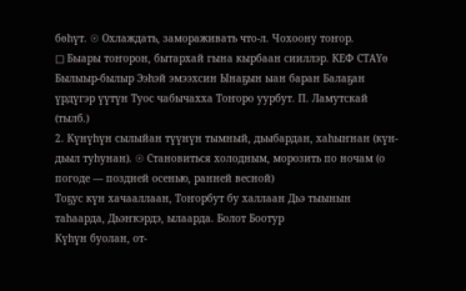бөһүт. ☉ Охлаждать, замораживать что-л. Чохоону тоҥор.
□ Быары тоҥорон, бытархай гына кырбаан сииллэр. КЕФ СТАҮө
Былыыр-былыр Ээһэй эмээхсин Ынаҕын ыан баран Балаҕан үрдүгэр үүтүн Туос чабычахха Тоҥоро уурбут. П. Ламутскай (тылб.)
2. Күнүһүн сылыйан түүнүн тымный, дьыбардан, хаһыҥнан (күн-дьыл туһунан). ☉ Становиться холодным, морозить по ночам (о погоде — поздней осенью, ранней весной)
Тоҕус күн хачааллаан, Тоҥорбут бу халлаан Дьэ тыынын таһаарда, Дьэҥкэрдэ, ылаарда. Болот Боотур
Күһүн буолан, от-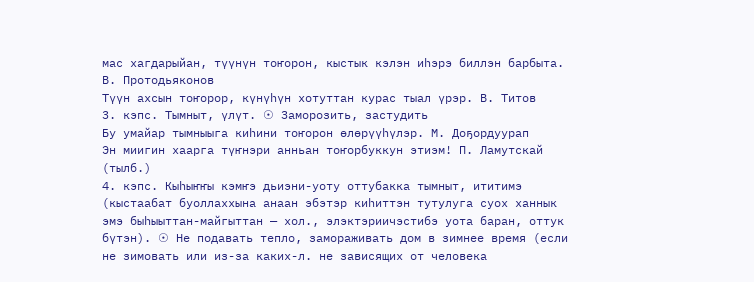мас хагдарыйан, түүнүн тоҥорон, кыстык кэлэн иһэрэ биллэн барбыта. В. Протодьяконов
Түүн ахсын тоҥорор, күнүһүн хотуттан курас тыал үрэр. В. Титов
3. кэпс. Тымныт, үлүт. ☉ Заморозить, застудить
Бу умайар тымныыга киһини тоҥорон өлөрүүһүлэр. М. Доҕордуурап
Эн миигин хаарга түҥнэри анньан тоҥорбуккун этиэм! П. Ламутскай (тылб.)
4. кэпс. Кыһыҥҥы кэмҥэ дьиэни-уоту оттубакка тымныт, ититимэ (кыстаабат буоллаххына анаан эбэтэр киһиттэн тутулуга суох ханнык эмэ быһыыттан-майгыттан — хол., элэктэриичэстибэ уота баран, оттук бүтэн). ☉ Не подавать тепло, замораживать дом в зимнее время (если не зимовать или из-за каких-л. не зависящих от человека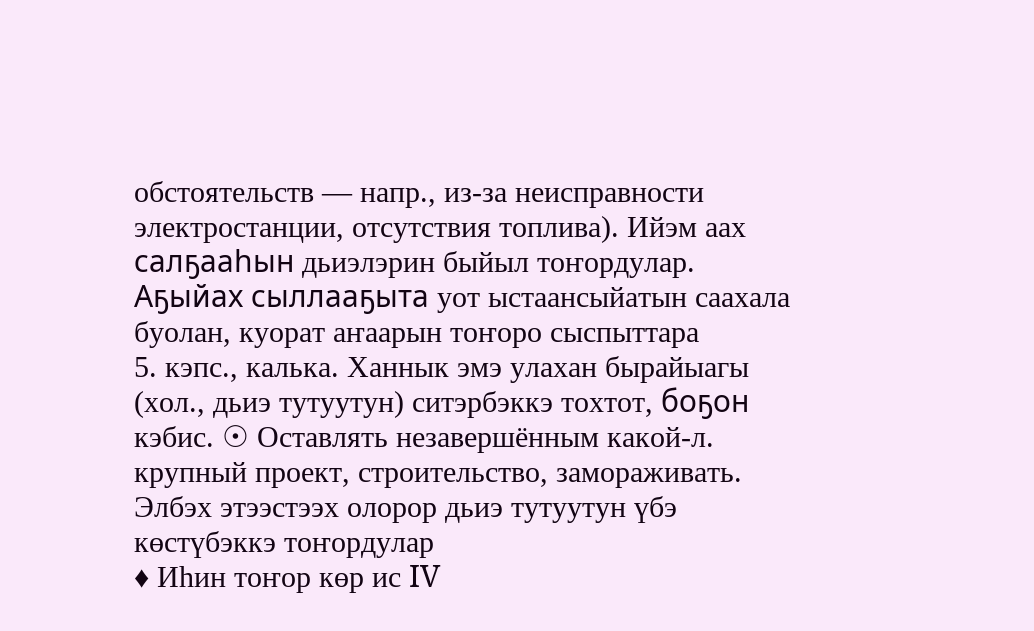обстоятельств — напр., из-за неисправности электростанции, отсутствия топлива). Ийэм аах салҕааһын дьиэлэрин быйыл тоҥордулар. Аҕыйах сыллааҕыта уот ыстаансыйатын саахала буолан, куорат аҥаарын тоҥоро сыспыттара
5. кэпс., калька. Ханнык эмэ улахан бырайыагы (хол., дьиэ тутуутун) ситэрбэккэ тохтот, боҕон кэбис. ☉ Оставлять незавершённым какой-л. крупный проект, строительство, замораживать. Элбэх этээстээх олорор дьиэ тутуутун үбэ көстүбэккэ тоҥордулар
♦ Иһин тоҥор көр ис IV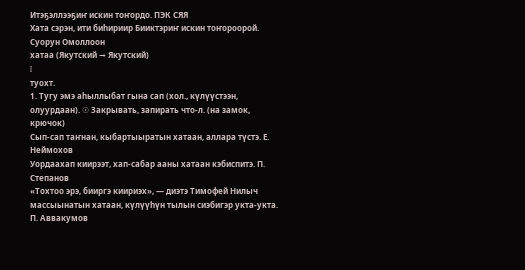Итэҕэллээҕиҥ искин тоҥордо. ПЭК СЯЯ
Хата сэрэн, ити биһириир Бииктэриҥ искин тоҥороорой. Суорун Омоллоон
хатаа (Якутский → Якутский)
I
туохт.
1. Тугу эмэ аһыллыбат гына сап (хол., күлүүстээн, олуурдаан). ☉ Закрывать, запирать что-л. (на замок, крючок)
Сып-сап таҥнан, кыбартыыратын хатаан, аллара түстэ. Е. Неймохов
Уордаахап киирээт, хап-сабар ааны хатаан кэбиспитэ. П. Степанов
«Тохтоо эрэ, бииргэ киириэх», — диэтэ Тимофей Нилыч массыынатын хатаан, күлүүһүн тылын сиэбигэр укта-укта. П. Аввакумов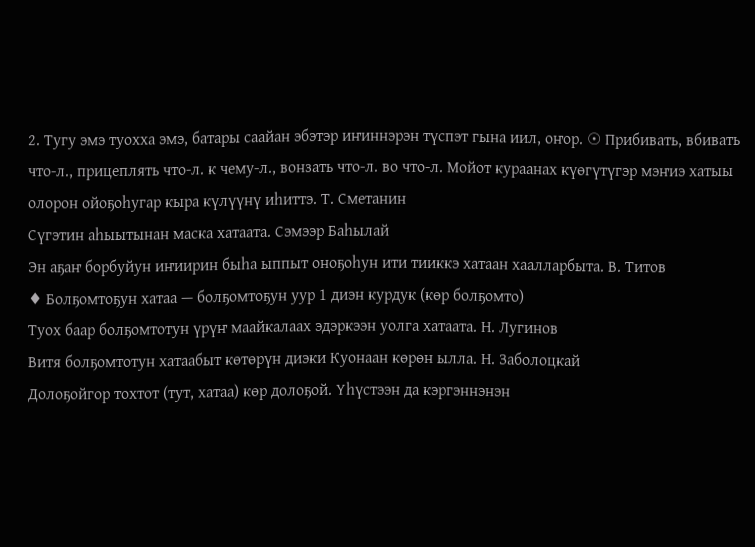2. Тугу эмэ туохха эмэ, батары саайан эбэтэр иҥиннэрэн түспэт гына иил, оҥор. ☉ Прибивать, вбивать что-л., прицеплять что-л. к чему-л., вонзать что-л. во что-л. Мойот кураанах күөгүтүгэр мэҥиэ хатыы олорон ойоҕоһугар кыра күлүүнү иһиттэ. Т. Сметанин
Сүгэтин аһыытынан маска хатаата. Сэмээр Баһылай
Эн аҕаҥ борбуйун иҥиирин быһа ыппыт оноҕоһун ити тииккэ хатаан хаалларбыта. В. Титов
♦ Болҕомтоҕун хатаа — болҕомтоҕун уур 1 диэн курдук (көр болҕомто)
Туох баар болҕомтотун үрүҥ маайкалаах эдэркээн уолга хатаата. Н. Лугинов
Витя болҕомтотун хатаабыт көтөрүн диэки Куонаан көрөн ылла. Н. Заболоцкай
Долоҕойгор тохтот (тут, хатаа) көр долоҕой. Үһүстээн да кэргэннэнэн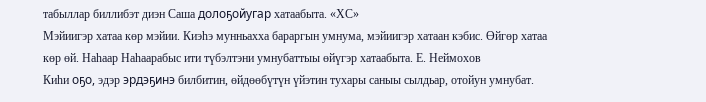табыллар биллибэт диэн Саша долоҕойугар хатаабыта. «ХС»
Мэйиигэр хатаа көр мэйии. Киэһэ мунньахха бараргын умнума, мэйиигэр хатаан кэбис. Өйгөр хатаа көр өй. Наһаар Наһаарабыс ити түбэлтэни умнубаттыы өйүгэр хатаабыта. Е. Неймохов
Киһи оҕо, эдэр эрдэҕинэ билбитин, өйдөөбүтүн үйэтин тухары саныы сылдьар, отойун умнубат.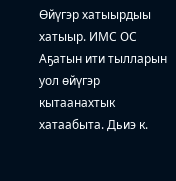Өйүгэр хатыырдыы хатыыр. ИМС ОС
Аҕатын ити тылларын уол өйүгэр кытаанахтык хатаабыта. Дьиэ к.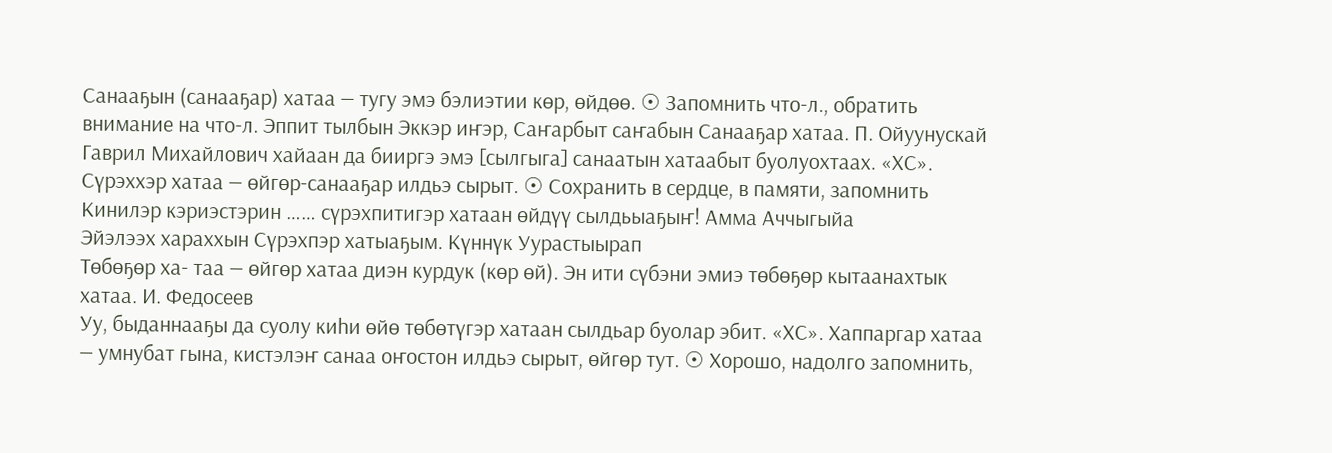Санааҕын (санааҕар) хатаа — тугу эмэ бэлиэтии көр, өйдөө. ☉ Запомнить что-л., обратить внимание на что-л. Эппит тылбын Эккэр иҥэр, Саҥарбыт саҥабын Санааҕар хатаа. П. Ойуунускай
Гаврил Михайлович хайаан да бииргэ эмэ [сылгыга] санаатын хатаабыт буолуохтаах. «ХС». Сүрэххэр хатаа — өйгөр-санааҕар илдьэ сырыт. ☉ Сохранить в сердце, в памяти, запомнить
Кинилэр кэриэстэрин …… сүрэхпитигэр хатаан өйдүү сылдьыаҕыҥ! Амма Аччыгыйа
Эйэлээх хараххын Сүрэхпэр хатыаҕым. Күннүк Уурастыырап
Төбөҕөр ха- таа — өйгөр хатаа диэн курдук (көр өй). Эн ити сүбэни эмиэ төбөҕөр кытаанахтык хатаа. И. Федосеев
Уу, быданнааҕы да суолу киһи өйө төбөтүгэр хатаан сылдьар буолар эбит. «ХС». Хаппаргар хатаа — умнубат гына, кистэлэҥ санаа оҥостон илдьэ сырыт, өйгөр тут. ☉ Хорошо, надолго запомнить,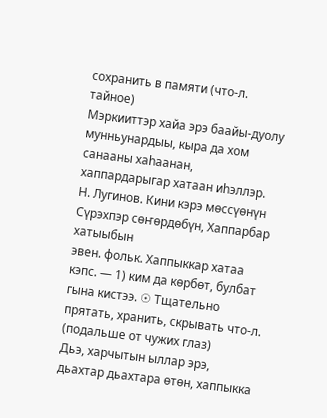сохранить в памяти (что-л. тайное)
Мэркииттэр хайа эрэ баайы-дуолу мунньунардыы, кыра да хом санааны хаһаанан, хаппардарыгар хатаан иһэллэр. Н. Лугинов. Кини кэрэ мөссүөнүн Сүрэхпэр сөҥөрдөбүн, Хаппарбар хатыыбын
эвен. фольк. Хаппыккар хатаа кэпс. — 1) ким да көрбөт, булбат гына кистээ. ☉ Тщательно прятать, хранить, скрывать что-л. (подальше от чужих глаз)
Дьэ, харчытын ыллар эрэ, дьахтар дьахтара өтөн, хаппыкка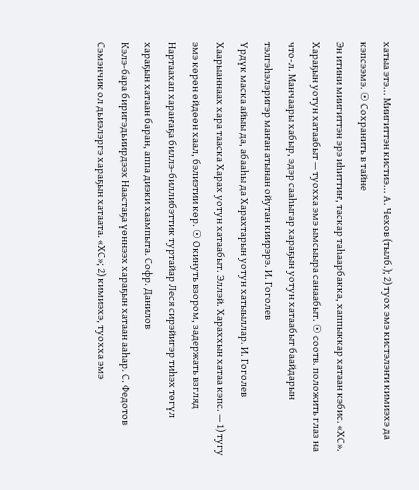хатыа этэ... Миигиттэн кистиэ... А. Чехов (тылб.); 2) туох эмэ кистэлэҥи кимиэхэ да кэпсээмэ. ☉ Сохранить в тайне
Эн итини миигиттэн эрэ иһиттиҥ, таскар таһаарбакка, хаппыккар хатаан кэбис. «ХС». Хараҕын уотун хатаабыт — туохха эмэ ымсыыра санаабыт. ☉ соотв. положить глаз на что-л. Манчаары хабыр, эдэр сааһыгар хараҕын уотун хатаабыт баайдарын тэлгэһэлэригэр маҥан атынан ойутан киирэрэ. И. Гоголев
Үрдүк маска айыы да, абааһы да Харахтарын уотун хатыыллар. И. Гоголев
Хаарыаннаах хара тааска Харах уотун хатаабыт. Эллэй. Хараххын хатаа кэпс. — 1) тугу эмэ көрөн өйдөөн хаал, бэлиэтии көр. ☉ Окинуть взором, задержать взгляд
Нартаахап хараҥаҕа биллэ-биллибэттик туртайар Леся сирэйигэр тиһэх төгүл хараҕын хатаан баран, аппа диэки хаампыта. Софр. Данилов
Кэлэ-бара биригэдьиирдээх Наастаҕа үөннээх хараҕын хатаан ааһар. С. Федотов
Сэмэнчик ол дьиэлэргэ хараҕын хатаата. «ХС»; 2) кимиэхэ, туохха эмэ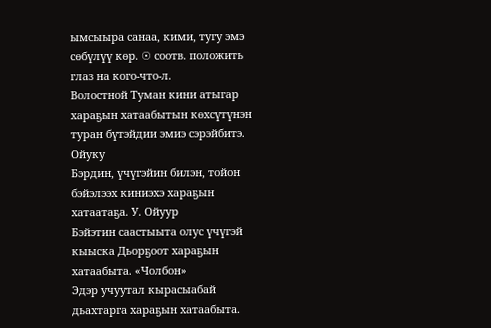ымсыыра санаа, кими, тугу эмэ сөбүлүү көр. ☉ соотв. положить глаз на кого-что-л.
Волостной Туман кини атыгар хараҕын хатаабытын көхсүтүнэн туран бүтэйдии эмиэ сэрэйбитэ. Ойуку
Бэрдин, үчүгэйин билэн, тойон бэйэлээх киниэхэ хараҕын хатаатаҕа. У. Ойуур
Бэйэтин саастыыта олус үчүгэй кыыска Дьорҕоот хараҕын хатаабыта. «Чолбон»
Эдэр учуутал кырасыабай дьахтарга хараҕын хатаабыта.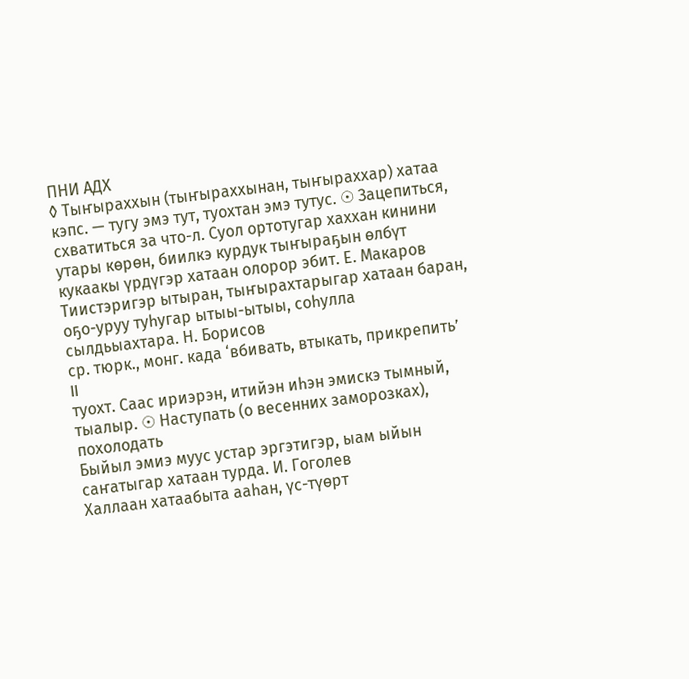ПНИ АДХ
◊ Тыҥыраххын (тыҥыраххынан, тыҥыраххар) хатаа кэпс. — тугу эмэ тут, туохтан эмэ тутус. ☉ Зацепиться, схватиться за что-л. Суол ортотугар хаххан кинини утары көрөн, биилкэ курдук тыҥыраҕын өлбүт кукаакы үрдүгэр хатаан олорор эбит. Е. Макаров
Тиистэригэр ытыран, тыҥырахтарыгар хатаан баран, оҕо-уруу туһугар ытыы-ытыы, соһулла сылдьыахтара. Н. Борисов
ср. тюрк., монг. када ‘вбивать, втыкать, прикрепить’
II
туохт. Саас ириэрэн, итийэн иһэн эмискэ тымный, тыалыр. ☉ Наступать (о весенних заморозках), похолодать
Быйыл эмиэ муус устар эргэтигэр, ыам ыйын саҥатыгар хатаан турда. И. Гоголев
Халлаан хатаабыта ааһан, үс-түөрт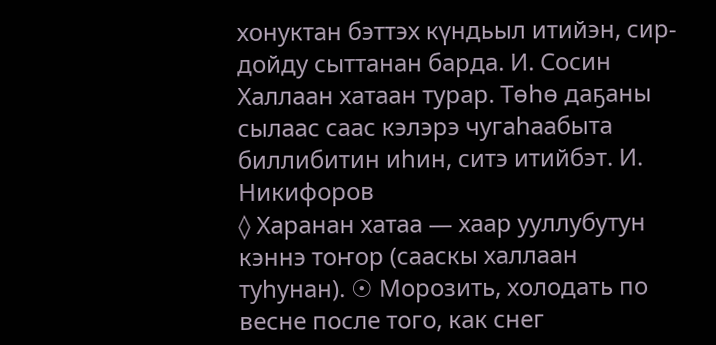хонуктан бэттэх күндьыл итийэн, сир-дойду сыттанан барда. И. Сосин
Халлаан хатаан турар. Төһө даҕаны сылаас саас кэлэрэ чугаһаабыта биллибитин иһин, ситэ итийбэт. И. Никифоров
◊ Харанан хатаа — хаар ууллубутун кэннэ тоҥор (сааскы халлаан туһунан). ☉ Морозить, холодать по весне после того, как снег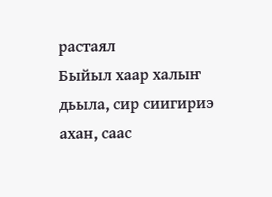растаял
Быйыл хаар халыҥ дьыла, сир сиигириэ ахан, саас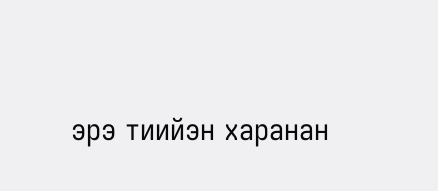эрэ тиийэн харанан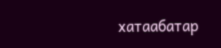хатаабатар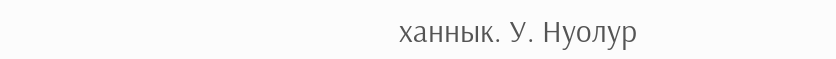ханнык. У. Нуолур